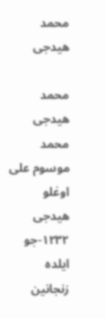محمد هیدجی

محمد هیدجی
محمد موسوم علی اوغلو هیدجی ١٢٣٢-جو ایلده زنجانین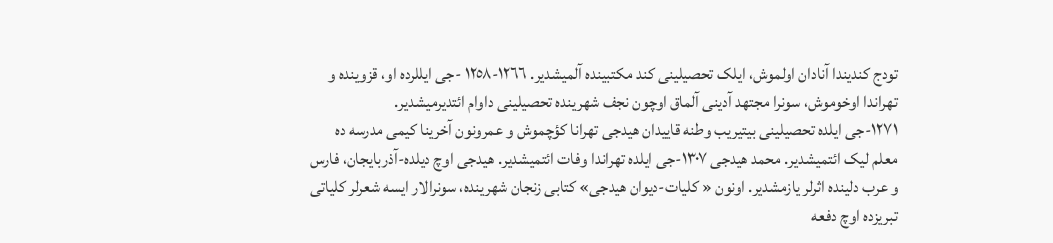تودج کندیندا آنادان اولموش، ایلک تحصیلینی کند مکتبینده آلمیشدیر. ١٢٦٦-١٢٥٨ -جی ایللرده او، قزوینده و تهراندا اوخوموش، سونرا مجتهد آدینی آلماق اوچون نجف شهرینده تحصیلینی داوام ائتدیرمیشدیر.
١٢٧١-جی ایلده تحصیلینی بیتیریب وطنه قاییدان هیدجی تهرانا کؤچموش و عمرونون آخرینا کیمی مدرسه ده معلم لیک ائتمیشدیر. محمد هیدجی ١٣٠٧-جی ایلده تهراندا وفات ائتمیشدیر. هیدجی اوچ دیلده-آذربایجان، فارس و عرب دلینده اثرلر یازمشدیر. اونون « کلیات-دیوان هیدجی» کتابی زنجان شهرینده، سونرالار ایسه شعرلر کلیاتی تبریزده اوچ دفعه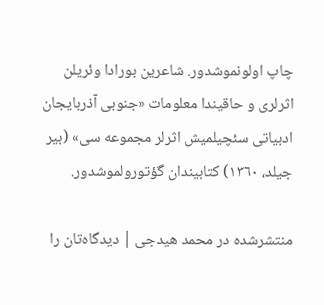چاپ اولونموشدور. شاعرین بورادا وئریلن اثرلری و حاقیندا معلومات «جنوبی آذربایجان ادبیاتی سئچیلمیش اثرلر مجموعه سی» (بیر جیلد، ١٣٦٠) کتابیندان گؤتورولموشدور.

منتشرشده در محمد هیدجی | دیدگاه‌تان را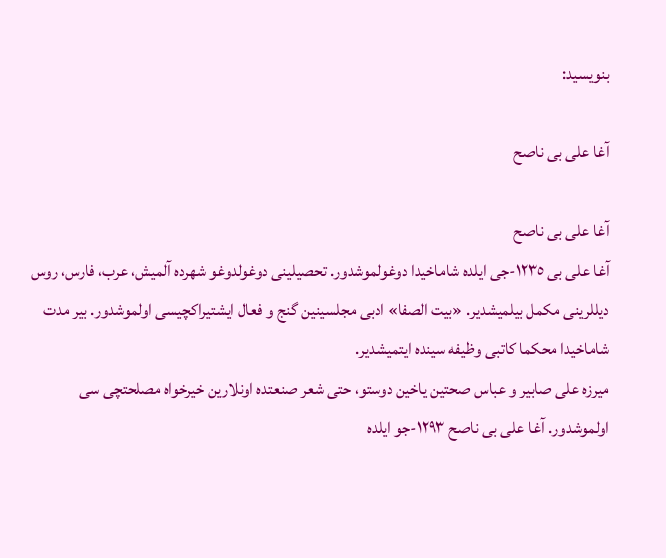بنویسید:

آغا علی بی ناصح

آغا علی بی ناصح
آغا علی بی ١٢٣٥-جی ایلده شاماخیدا دوغولموشدور. تحصیلینی دوغولدوغو شهرده آلمیش، عرب، فارس، روس دیللرینی مکمل بیلمیشدیر. «بیت الصفا» ادبی مجلسینین گنج و فعال ایشتیراکچیسی اولموشدور. بیر مدت شاماخیدا محکما کاتبی وظیفه سینده ایتمیشدیر.
میرزه علی صابیر و عباس صحتین یاخین دوستو، حتی شعر صنعتده اونلارین خیرخواه مصلحتچی سی اولموشدور. آغا علی بی ناصح ١٢٩٣-جو ایلده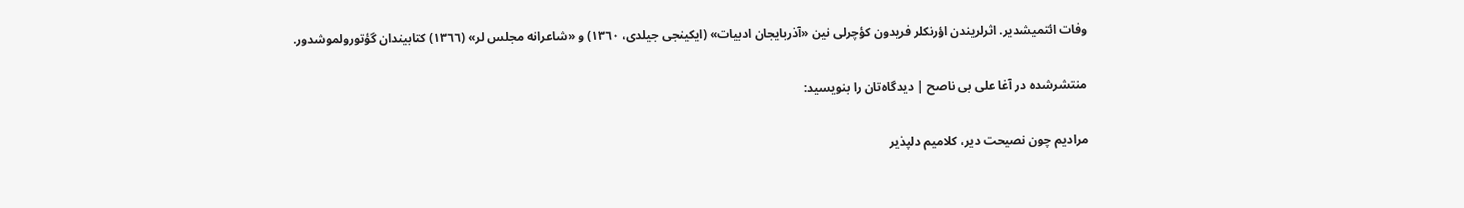وفات ائتمیشدیر. اثرلریندن اؤرنکلر فریدون کؤچرلی نین «آذربایجان ادبیات» (ایکینجی جیلدی، ١٣٦٠) و «شاعرانه مجلس لر» (١٣٦٦) کتابیندان گؤتورولموشدور.

منتشرشده در آغا علی بی ناصح | دیدگاه‌تان را بنویسید:

مرادیم چون نصیحت دیر، کلامیم دلپذیر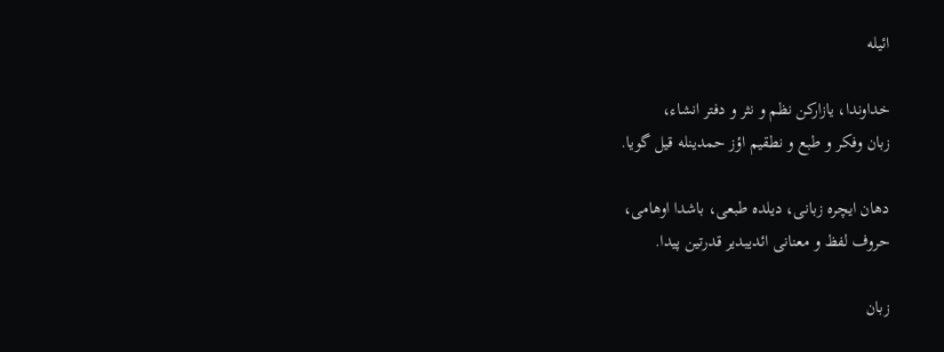ائیله

خداوندا، یازارکن نظم و نثر و دفتر انشاء،
زبان وفکر و طبع و نطقیم اؤز حمدینله قیل گویا.

دهان ایچره زبانی، دیلده طبعی، باشدا اوهامی،
حروف لفظ و معنانی ائدیبدیر قدرتین پیدا.

زبان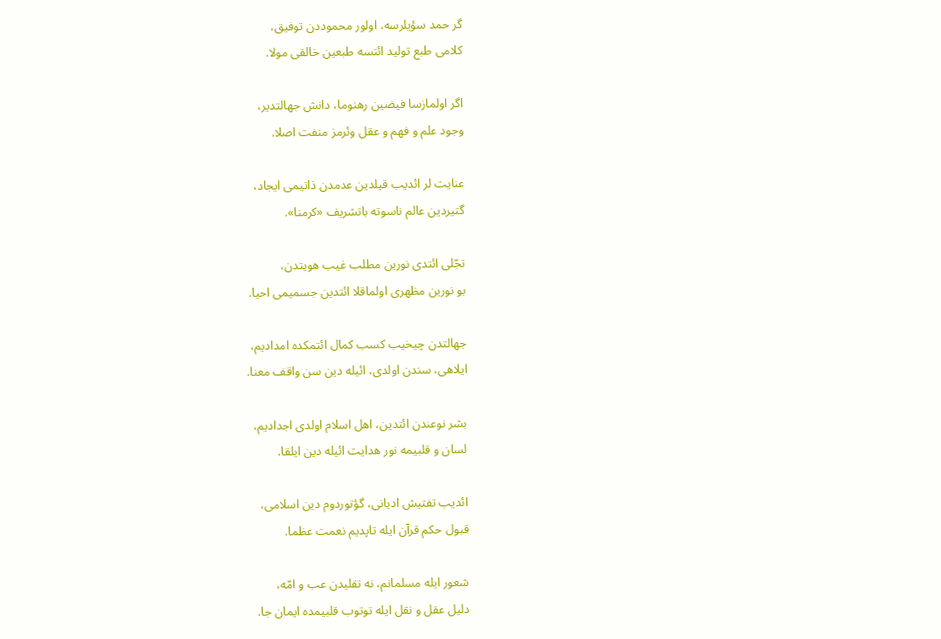گر حمد سؤیلرسه، اولور محموددن توفیق،
کلامی طبع تولید ائتسه طبعین خالقی مولا.

اگر اولمازسا فیضین رهنوما، دانش جهالتدیر،
وجود علم و فهم و عقل وئرمز منفت اصلا.

عنایت لر ائدیب قیلدین عدمدن ذاتیمی ایجاد،
گتیردین عالم ناسوته باتشریف «کرمنا».

تجّلی ائتدی نورین مطلب غیب هویتدن،
بو نورین مظهری اولماقلا ائتدین جسمیمی احیا.

جهالتدن چیخیب کسب کمال ائتمکده امدادیم،
ایلاهی، سندن اولدی، ائیله دین سن واقف معنا.

بشر نوعندن ائتدین، اهل اسلام اولدی اجدادیم،
لسان و قلبیمه نور هدایت ائیله دین ایلقا.

ائدیب تفتیش ادیانی، گؤتوردوم دین اسلامی،
قبول حکم قرآن ایله تاپدیم نعمت عظما.

شعور ایله مسلمانم، نه تقلیدن عب و امّه،
دلیل عقل و نقل ایله توتوب قلبیمده ایمان جا.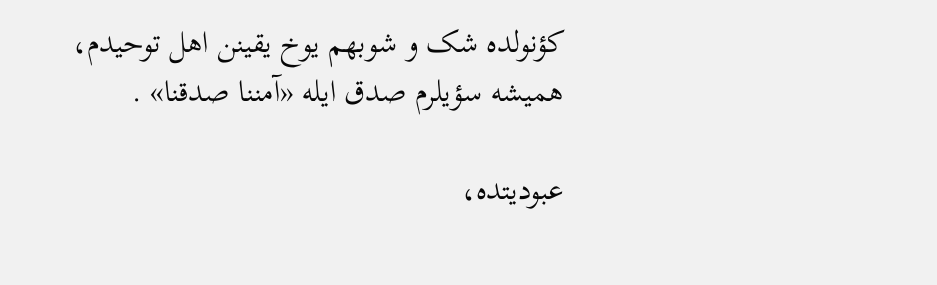کؤنولده شک و شوبهم یوخ یقینن اهل توحیدم،
همیشه سؤیلرم صدق ایله «آمننا صدقنا» .

عبودیتده،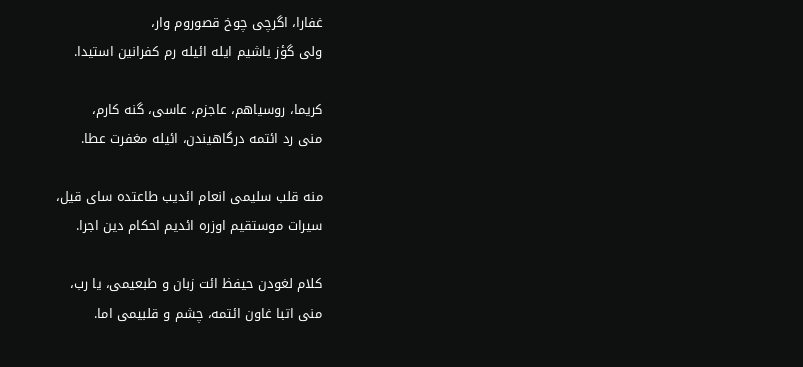غفارا، اگرچی چوخ قصوروم وار،
ولی گؤز یاشیم ایله ائیله رم کفرانین استیدا.

کریما، روسیاهم، عاجزم، عاسی، گنه کارم،
منی رد ائتمه درگاهیندن، ائیله مغفرت عطا.

منه قلب سلیمی انعام ائدیب طاعتده سای قیل،
سیرات موستقیم اوزره ائدیم احکام دین اجرا.

کلام لغودن حیفظ ائت زبان و طبعیمی، یا رب،
منی اتبا غاون ائتمه، چشم و قلبیمی اما.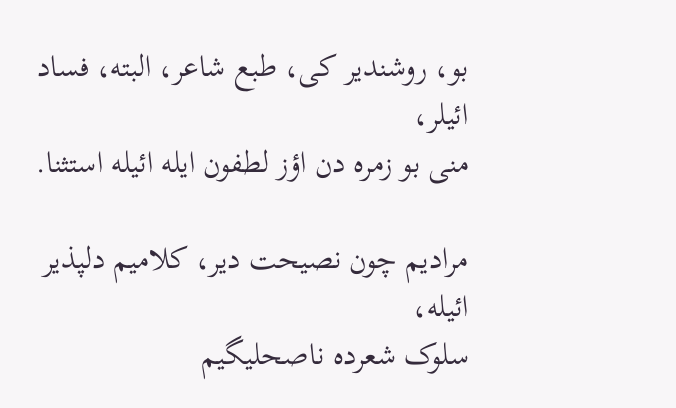بو، روشندیر کی، طبع شاعر، البته، فساد ائیلر،
منی بو زمره دن اؤز لطفون ایله ائیله استثنا.

مرادیم چون نصیحت دیر، کلامیم دلپذیر ائیله،
سلوک شعرده ناصحلیگیم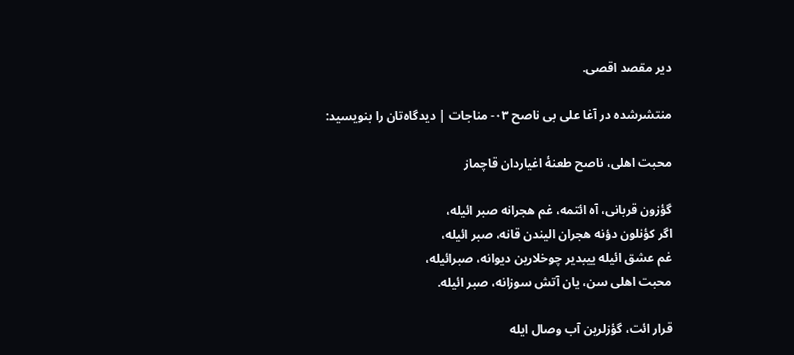دیر مقصد اقصی.

منتشرشده در آغا علی بی ناصح ٠٣- مناجات | دیدگاه‌تان را بنویسید:

محبت اهلی، ناصح طعنۀ اغیاردان قاچماز

گؤزون قربانی، آه ائتمه، غم هجرانه صبر ائیله،
اگر کؤنلون دؤنه هجران الیندن قانه، صبر ائیله،
غم عشق ائیله ییبدیر چوخلارین دیوانه، صبرائیله،
محبت اهلی سن، یان آتش سوزانه، صبر ائیله.

قرار ائت، گؤزلرین آب وصال ایله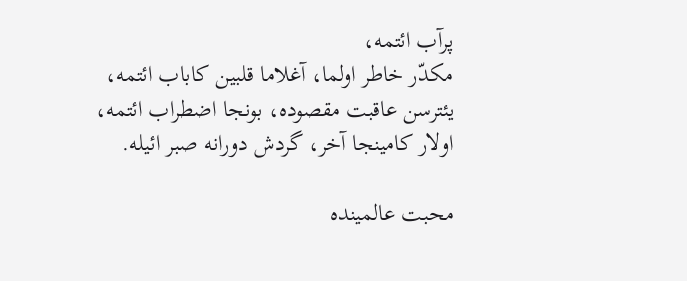پرآب ائتمه،
مکدّر خاطر اولما، آغلاما قلبین کاباب ائتمه،
یئترسن عاقبت مقصوده، بونجا اضطراب ائتمه،
اولار کامینجا آخر، گردش دورانه صبر ائیله.

محبت عالمینده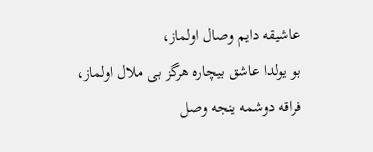عاشیقه دایم وصال اولماز،
بو یولدا عاشق بیچاره هرگز بی ملال اولماز،
فراقه دوشمه ینجه وصل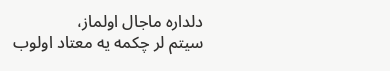دلداره ماجال اولماز،
سیتم لر چکمه یه معتاد اولوب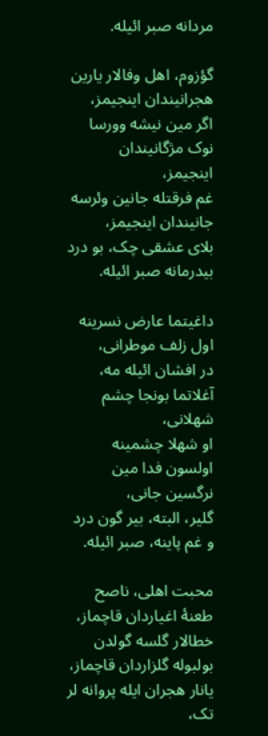مردانه صبر ائیله.

گؤزوم، اهل وفالار یارین هجرانیندان اینجیمز،
اگر مین نیشه وورسا نوک مژگانیندان اینجیمز،
غم فرقتله جانین وئرسه جانیندان اینجیمز،
بلای عشقی چک، بو درد بیدرمانه صبر ائیله.

داغیتما عارض نسرینه اول زلف موطرانی،
در افشان ائیله مه، آغلاتما بونجا چشم شهلانی،
او شهلا چشمینه اولسون فدا مین نرگسین جانی،
گلیر، البته، بیر گون درد و غم پاینه، صبر ائیله.

محبت اهلی، ناصح طعنۀ اغیاردان قاچماز،
خطالار گلسه گولدن بولبوله گلزاردان قاچماز،
یانار هجران ایله پروانه لر تک،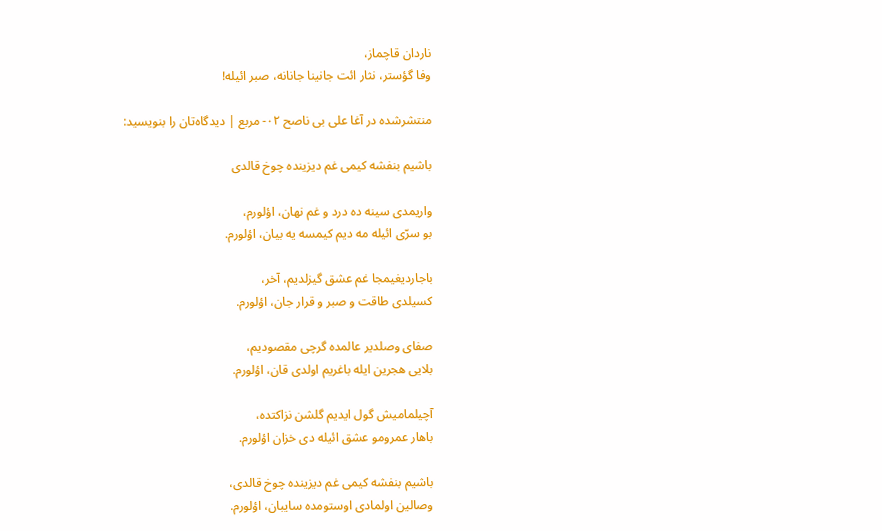ناردان قاچماز،
وفا گؤستر، نثار ائت جانینا جانانه، صبر ائیله!

منتشرشده در آغا علی بی ناصح ٠٢- مربع | دیدگاه‌تان را بنویسید:

باشیم بنفشه کیمی غم دیزینده چوخ قالدی

واریمدی سینه ده درد و غم نهان، اؤلورم،
بو سرّی ائیله مه دیم کیمسه یه بیان، اؤلورم.

باجاردیغیمجا غم عشق گیزلدیم، آخر،
کسیلدی طاقت و صبر و قرار جان، اؤلورم.

صفای وصلدیر عالمده گرچی مقصودیم،
بلایی هجرین ایله باغریم اولدی قان، اؤلورم.

آچیلمامیش گول ایدیم گلشن نزاکتده،
باهار عمرومو عشق ائیله دی خزان اؤلورم.

باشیم بنفشه کیمی غم دیزینده چوخ قالدی،
وصالین اولمادی اوستومده سایبان، اؤلورم.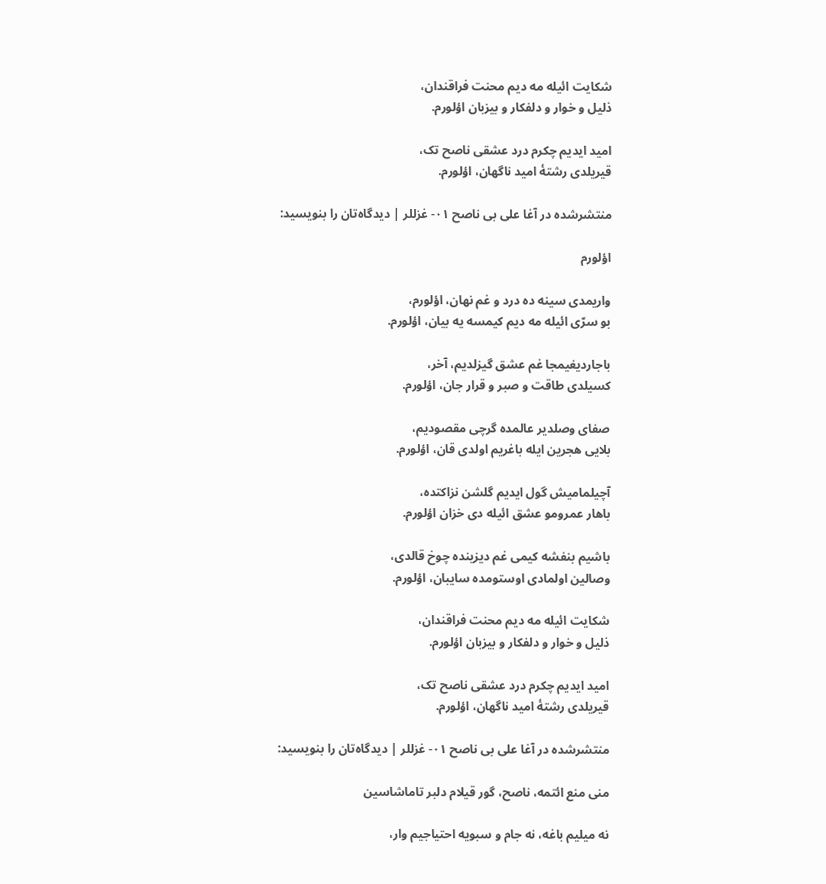شکایت ائیله مه دیم محنت فراقندان،
ذلیل و خوار و دلفکار و بیزبان اؤلورم.

امید ایدیم چکرم درد عشقی ناصح تک،
قیریلدی رشتۀ امید ناگهان، اؤلورم.

منتشرشده در آغا علی بی ناصح ٠١- غزللر | دیدگاه‌تان را بنویسید:

اؤلورم

واریمدی سینه ده درد و غم نهان، اؤلورم،
بو سرّی ائیله مه دیم کیمسه یه بیان، اؤلورم.

باجاردیغیمجا غم عشق گیزلدیم، آخر،
کسیلدی طاقت و صبر و قرار جان، اؤلورم.

صفای وصلدیر عالمده گرچی مقصودیم،
بلایی هجرین ایله باغریم اولدی قان، اؤلورم.

آچیلمامیش گول ایدیم گلشن نزاکتده،
باهار عمرومو عشق ائیله دی خزان اؤلورم.

باشیم بنفشه کیمی غم دیزینده چوخ قالدی،
وصالین اولمادی اوستومده سایبان، اؤلورم.

شکایت ائیله مه دیم محنت فراقندان،
ذلیل و خوار و دلفکار و بیزبان اؤلورم.

امید ایدیم چکرم درد عشقی ناصح تک،
قیریلدی رشتۀ امید ناگهان، اؤلورم.

منتشرشده در آغا علی بی ناصح ٠١- غزللر | دیدگاه‌تان را بنویسید:

منی منع ائتمه، ناصح، گور قیلام دلبر تاماشاسین

نه میلیم باغه، نه جام و سبویه احتیاجیم وار،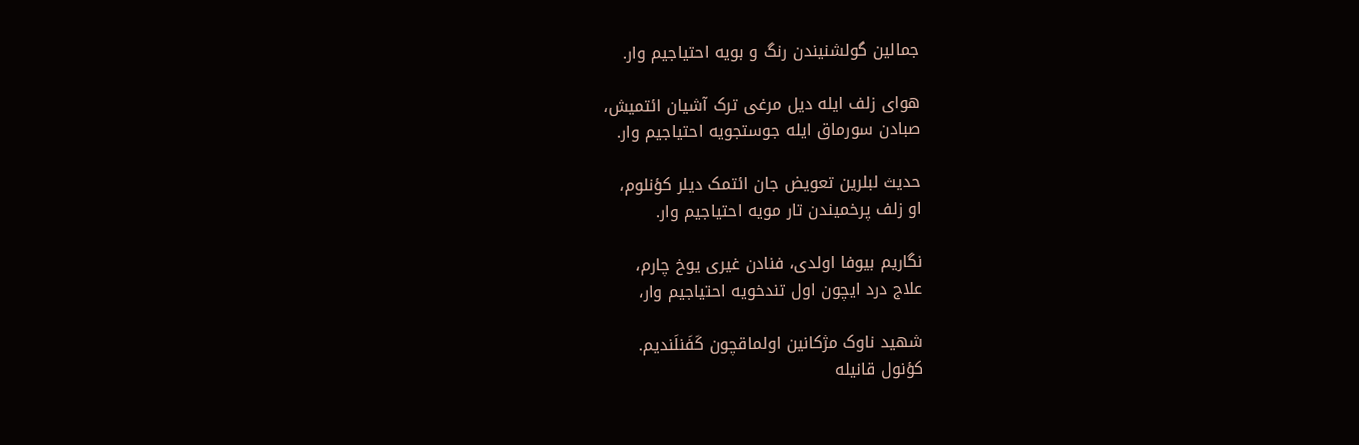جمالین گولشنیندن رنگ و بویه احتیاجیم وار.

هوای زلف ایله دیل مرغی ترک آشیان ائتمیش،
صبادن سورماق ایله جوستجویه احتیاجیم وار.

حدیث لبلرین تعویض جان ائتمک دیلر کؤنلوم،
او زلف پرخمیندن تار مویه احتیاجیم وار.

نگاریم بیوفا اولدی، فنادن غیری یوخ چارم،
علاج درد ایچون اول تندخویه احتیاجیم وار،

شهید ناوک مژکانین اولماقچون کَفَنلَندیم.
کؤنول قانیله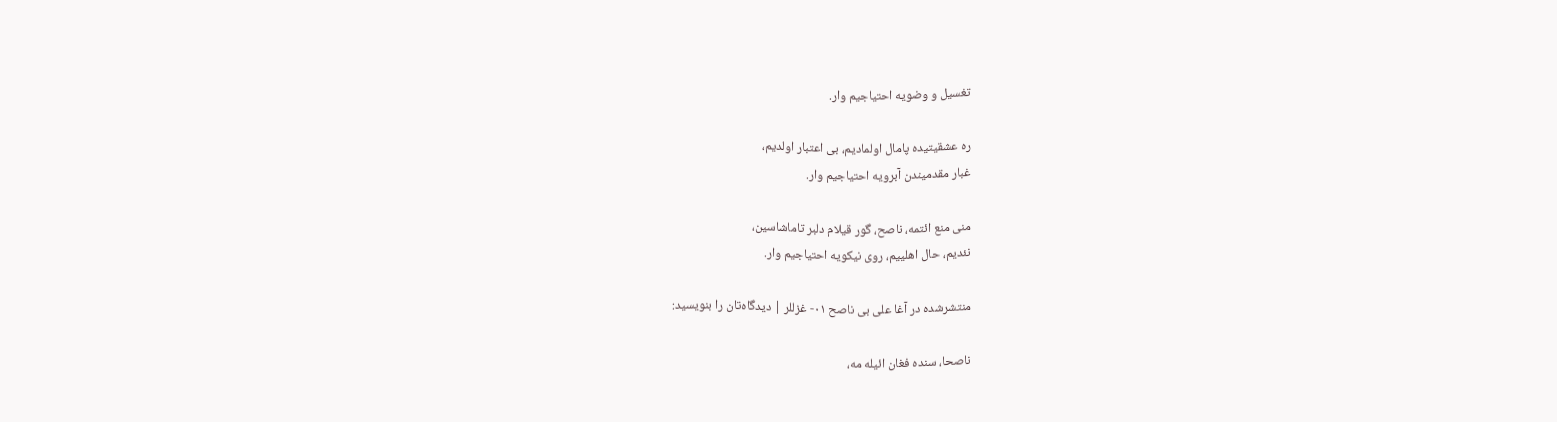تغسیل و وضویه احتیاجیم وار.

ره عشقیتیده پامال اولمادیم، بی اعتبار اولدیم،
غبار مقدمیندن آبرویه احتیاجیم وار.

منی منع ائتمه، ناصح، گور قیلام دلبر تاماشاسین،
نئدیم، حال اهلییم، روی نیکویه احتیاجیم وار.

منتشرشده در آغا علی بی ناصح ٠١- غزللر | دیدگاه‌تان را بنویسید:

ناصحا، سنده فغان ائیله مه،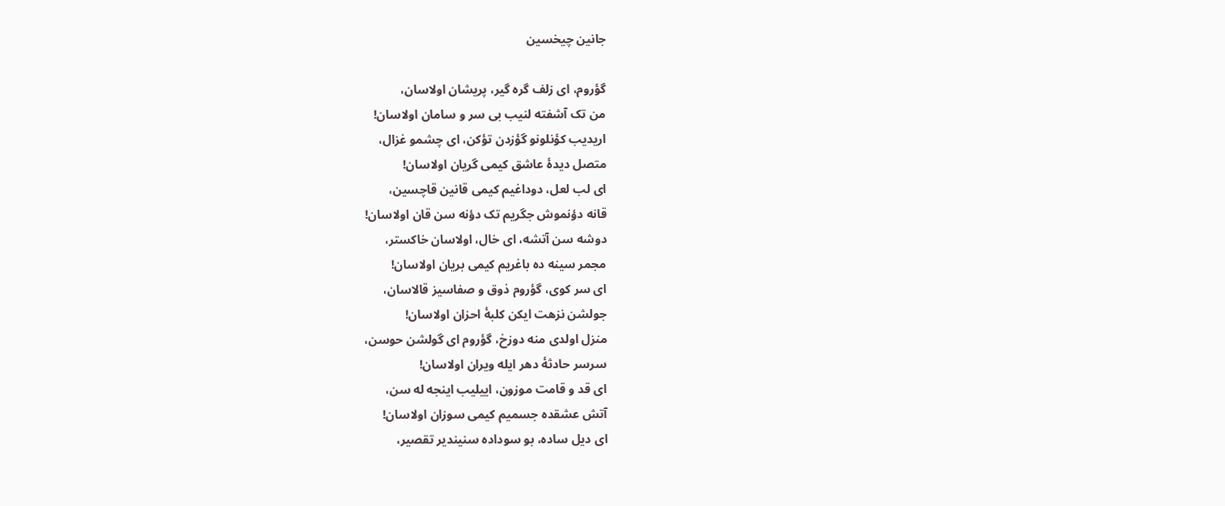جانین چیخسین

گؤروم، ای زلف گره گیر، پریشان اولاسان،
من تک آشفته لنیب بی سر و سامان اولاسان!
اریدیب کؤنلونو گؤزدن تؤکن، ای چشمو غزال،
متصل دیدۀ عاشق کیمی گریان اولاسان!
ای لب لعل، دوداغیم کیمی قانین قاچسین،
قانه دؤنموش جگریم تک دؤنه سن قان اولاسان!
دوشه سن آتشه، ای خال، اولاسان خاکستر،
مجمر سینه ده باغریم کیمی بریان اولاسان!
ای سر کوی، گؤروم ذوق و صفاسیز قالاسان،
جولشن نزهت ایکن کلبۀ احزان اولاسان!
منزل اولدی منه دوزخ، گؤروم ای گولشن حوسن،
سرسر حادثۀ دهر ایله ویران اولاسان!
ای قد و قامت موزون، اییلیب اینجه له سن،
آتش عشقده جسمیم کیمی سوزان اولاسان!
ای دیل ساده، بو سوداده سنیندیر تقصیر،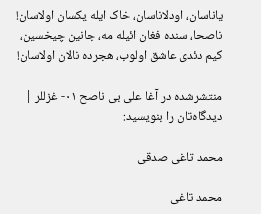یاناسان، اودلاناسان، خاک ایله یکسان اولاسان!
ناصحا، سنده فغان ائیله مه، جانین چیخسین،
کیم دئدی عاشق اولوب، هجرده نالان اولاسان!

منتشرشده در آغا علی بی ناصح ٠١- غزللر | دیدگاه‌تان را بنویسید:

محمد تاغی صدقی

محمد تاغی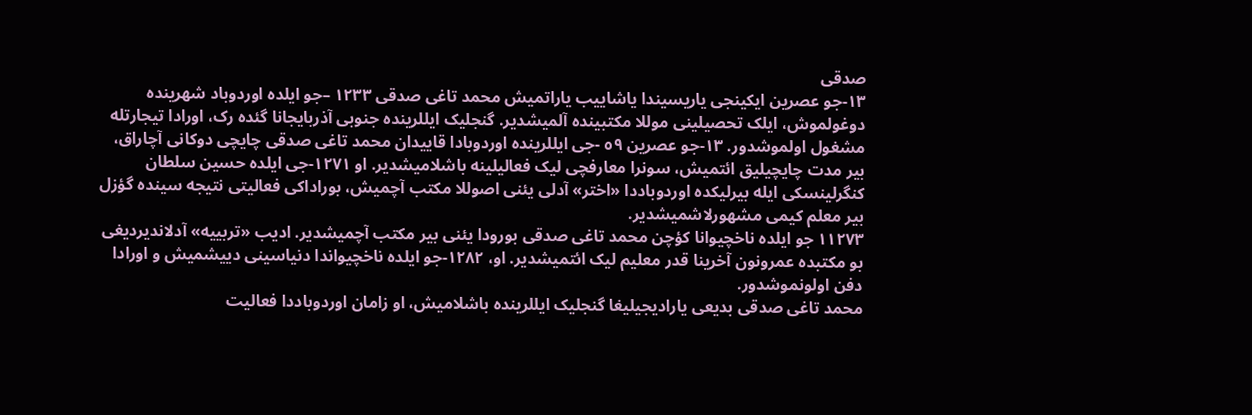صدقی
١٣-جو عصرین ایکینجی یاریسیندا یاشاییب یاراتمیش محمد تاغی صدقی ١٢٣٣ –جو ایلده اوردوباد شهرینده دوغولموش، ایلک تحصیلینی موللا مکتبینده آلمیشدیر. گنجلیک ایللرینده جنوبی آذربایجانا گئده رک، اورادا تیجارتله مشغول اولموشدور. ١٣-جو عصرین ٥٩ -جی ایللرینده اوردوبادا قاییدان محمد تاغی صدقی چایچی دوکانی آچاراق، بیر مدت چایچیلیق ائتمیش، سونرا معارفچی لیک فعالیلینه باشلامیشدیر. او ١٢٧١-جی ایلده حسین سلطان کنگرلینسکی ایله بیرلیکده اوردوباددا «اختر» آدلی یئنی اصوللا مکتب آچمیش، بوراداکی فعالیتی نتیجه سینده گؤزل بیر معلم کیمی مشهورلاشمیشدیر.
١١٢٧٣ جو ایلده ناخچیوانا کؤچن محمد تاغی صدقی بورودا یئنی بیر مکتب آچمیشدیر. ادیب «تربییه» آدلاندیردیغی بو مکتبده عمرونون آخرینا قدر معلیم لیک ائتمیشدیر. او، ١٢٨٢-جو ایلده ناخچیواندا دنیاسینی دییشمیش و اورادا دفن اولونموشدور.
محمد تاغی صدقی بدیعی یارادیجیلیغا گنجلیک ایللرینده باشلامیش، او زامان اوردوباددا فعالیت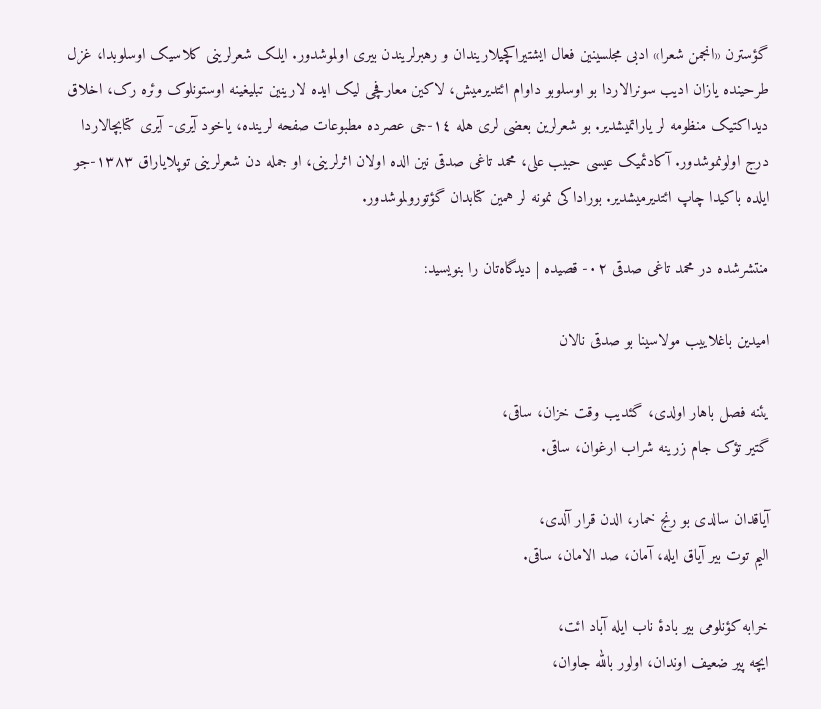گؤسترن «انجمن شعرا» ادبی مجلسینین فعال ایشتیراکچیلاریندان و رهبرلریندن بیری اولموشدور. ایلک شعرلرینی کلاسیک اوسلوبدا، غزل طرحینده یازان ادیب سونرالاردا بو اوسلوبو داوام ائتدیرمیش، لاکین معارفچی لیک ایده لارینین تبلیغینه اوستونلوک وئره رک، اخلاق دیداکتیک منظومه لر یاراتمیشدیر. بو شعرلرین بعضی لری هله ١٤-جی عصرده مطبوعات صفحه لرینده، یاخود آیری- آیری کتابچالاردا درج اولونموشدور. آکادئمیک عیسی حبیب علی، محمد تاغی صدقی نین الده اولان اثرلرینی، او جمله دن شعرلرینی توپلایاراق ١٣٨٣-جو ایلده باکیدا چاپ ائتدیرمیشدیر. بوراداکی نمونه لر همین کتابدان گؤتورولموشدور.

منتشرشده در محمد تاغی صدقی ٠٢- قصیده | دیدگاه‌تان را بنویسید:

امیدین باغلاییب مولاسینا بو صدقی نالان

یئنه فصل باهار اولدی، گئدیب وقت خزان، ساقی،
گتیر تؤک جام زرینه شراب ارغوان، ساقی.

آیاقدان سالدی بو رنج خمار، الدن قرار آلدی،
الیم توت بیر آیاق ایله، آمان، صد الامان، ساقی.

خرابه کؤنلومی بیر بادۀ ناب ایله آباد ائت،
ایچه پیر ضعیف اوندان، اولور بالله جاوان،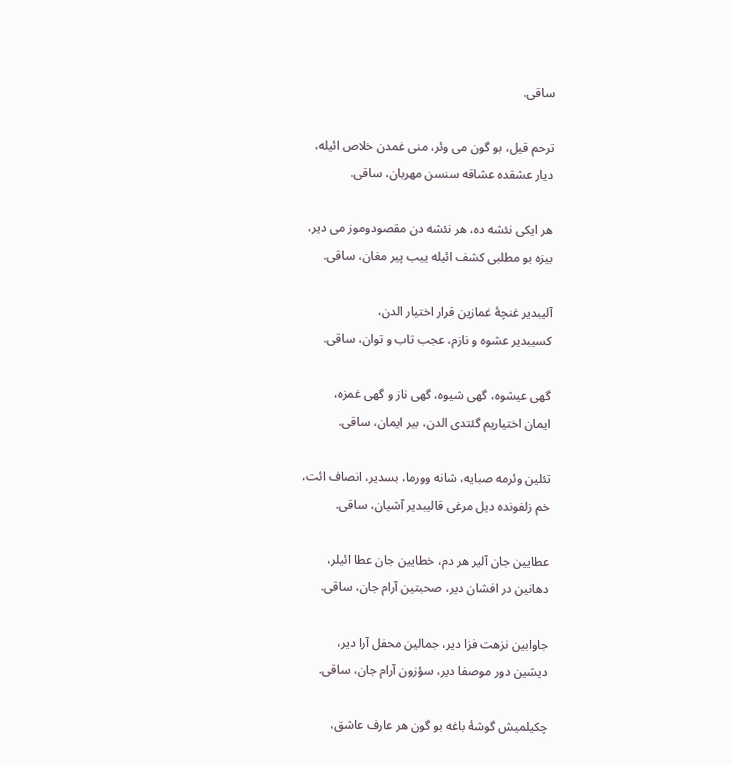ساقی.

ترحم قیل، بو گون می وئر، منی غمدن خلاص ائیله،
دیار عشقده عشاقه سنسن مهربان، ساقی.

هر ایکی نئشه ده، هر نئشه دن مقصودوموز می دیر،
بیزه بو مطلبی کشف ائیله ییب پیر مغان، ساقی.

آلیبدیر غنچۀ غمازین قرار اختیار الدن،
کسیبدیر عشوه و نازم، عجب تاب و توان، ساقی.

گهی عیشوه، گهی شیوه، گهی ناز و گهی غمزه،
ایمان اختیاریم گئتدی الدن، بیر ایمان، ساقی.

تئلین وئرمه صبایه، شانه وورما، بسدیر، انصاف ائت،
خم زلفونده دیل مرغی قالیبدیر آشیان، ساقی.

عطایین جان آلیر هر دم، خطایین جان عطا ائیلر،
دهانین در افشان دیر، صحبتین آرام جان، ساقی.

جاوابین نزهت فزا دیر، جمالین محفل آرا دیر،
دیشین دور موصفا دیر، سؤزون آرام جان، ساقی.

چکیلمیش گوشۀ باغه بو گون هر عارف عاشق،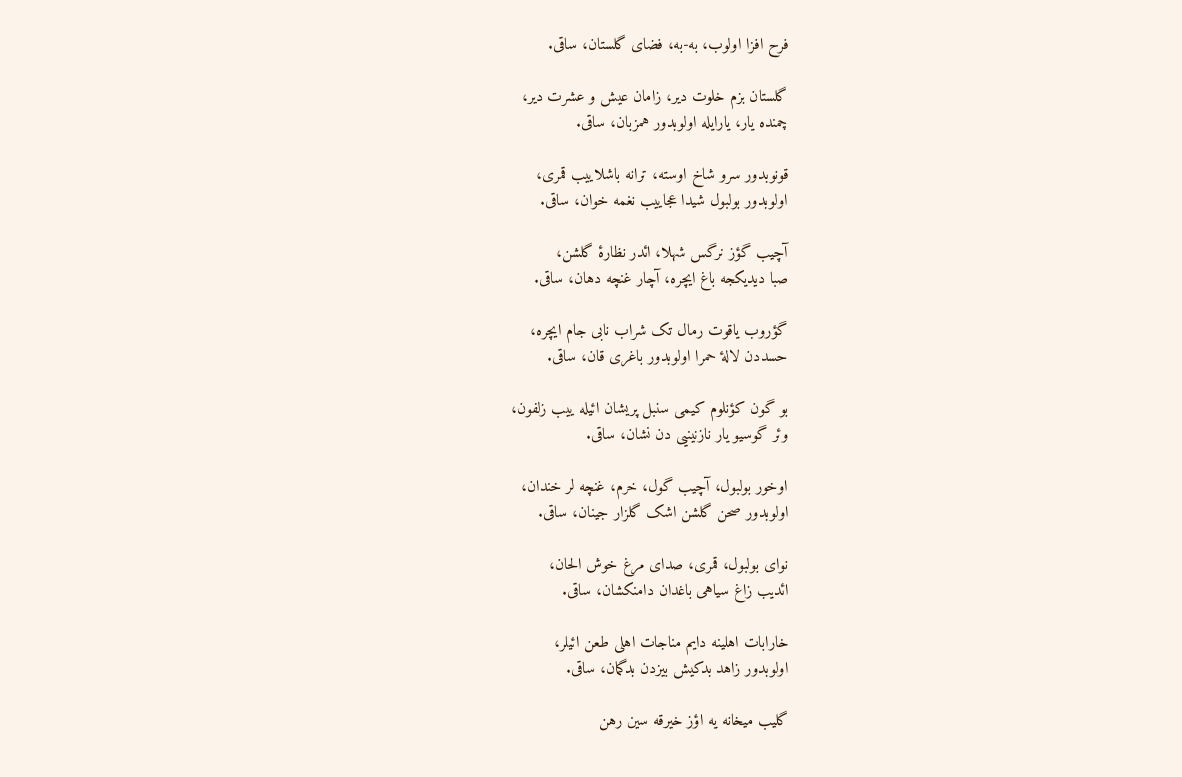فرح افزا اولوب، به-به، فضای گلستان، ساقی.

گلستان بزم خلوت دیر، زامان عیش و عشرت دیر،
چمنده یار، یارایله اولوبدور همزبان، ساقی.

قونوبدور سرو شاخ اوسته، ترانه باشلاییب قمری،
اولوبدور بولبول شیدا عجاییب نغمه خوان، ساقی.

آچیب گؤز نرگس شهلا، ائدر نظارۀ گلشن،
صبا دیدیکجه باغ ایچره، آچار غنچه دهان، ساقی.

گؤروب یاقوت رمال تک شراب نابی جام ایچره،
حسددن لالۀ حمرا اولوبدور باغری قان، ساقی.

بو گون کؤنلوم کیمی سنبل پریشان ائیله ییب زلفون،
وئر گوسیو یار نازنینیی دن نشان، ساقی.

اوخور بولبول، آچیب گول، خرم، غنچه لر خندان،
اولوبدور صحن گلشن اشک گلزار جینان، ساقی.

نوای بولبول، قمری، صدای مرغ خوش الحان،
ائدیب زاغ سیاهی باغدان دامنکشان، ساقی.

خارابات اهلینه دایم مناجات اهلی طعن ائیلر،
اولوبدور زاهد بدکیش بیزدن بدگمان، ساقی.

گلیب میخانه یه اؤز خیرقه سین رهن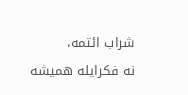شراب ائتمه،
نه فکرایله همیشه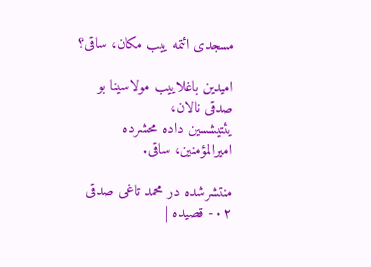مسجدی ائتمه ییب مکان، ساقی؟

امیدین باغلاییب مولاسینا بو صدقی نالان،
یئتیشسین داده محشرده امیرالمؤمنین، ساقی.

منتشرشده در محمد تاغی صدقی ٠٢- قصیده |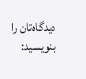دیدگاه‌تان را بنویسید: